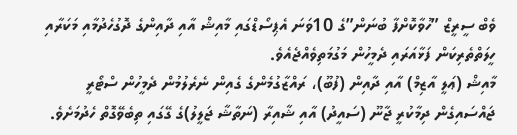ވެބް ސީރީޒް ”ހުވާކޮށްފާ ބުނަން”ގެ 10ވަނަ އެޕިސޯޑްގައި މާއިޝް އާއި ދާއިންގެ ދޮގުހެދުމާއި މަކަރާއި ހީލަތްތެރިކަން ފަޅާއަރައި ދެމީހުން މަގުމަތިވެއްޖެއެވެ.
މާއިޝް (ޢަލީ އާޒިމް) އާއި ދާއިން (ފުބޫ)، ރައްޒާގުމެންގެ ގެއިން ނެރެލުމުން ދެމީހުން ސްޓޯރީ ޖައްސައިގެން ދިމާކުރީ ޖާނޫ (ސައީދު) އާއި ޝާއިރާ (ނަތާޝާ ޖަލީލު)ގެ ގޭގައި ތިބެވޭގޮތް ހެދުމަށެވެ.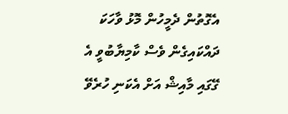އެގޮތުން ދެމީހުން މޮޅު ވާހަކަ ދައްކައިގެން ވެސް ކާމިޔާބުވީ އެ ގޭގައި މާއިޝް އަށް އެކަނި ހުރެވޭ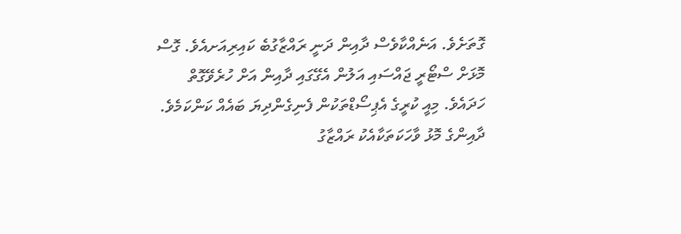ގޮތަށެވެ. އަނެއްކާވެސް ދާއިން ދަނީ ރައްޒާގުބެ ކައިރިއަށއެވެ. ގޮސް މޮޅަށް ސްޓޯރީ ޖައްސައި އަލުން އެގޭގައި ދާއިން އަށް ހުރެވޭގޮތް ހަދައެވެ. މިއީ ކުރީގެ އެޕިސޯޑްތަކުން ފެނިގެންދިޔަ ބައެއް ކަންކަމެވެ.
ދާއިންގެ މޮޅު ވާހަކަތަކާއެކު ރައްޒާގު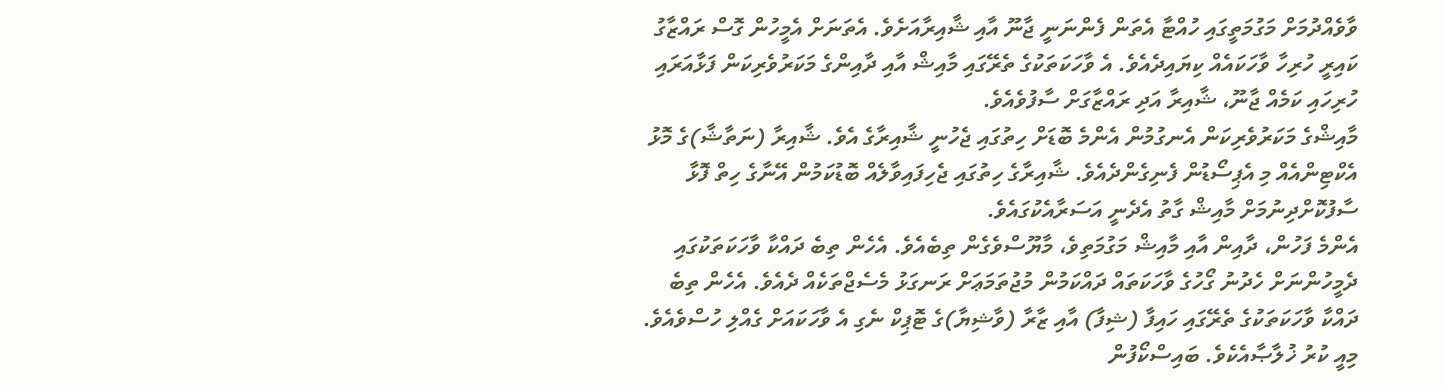ވާވެއްދުމަށް މަގުމަތީގައި ހުއްޓާ އެތަން ފެންނަނީ ޖާނޫ އާއި ޝާއިރާއަށެވެ. އެތަނަށް އެމީހުން ގޮސް ރައްޒާގު ކައިރީ ހުރިހާ ވާހަކައެއް ކިޔައިދެއެވެ. އެ ވާހަކަތަކުގެ ތެރޭގައި މާއިޝް އާއި ދާއިންގެ މަކަރުވެރިކަން ފަޅާއަރައި ހުރިހައި ކަމެއް ޖާނޫ، ޝާއިރާ އަދި ރައްޒާގަށް ސާފުވެއެވެ.
މާއިޝްގެ މަކަރުވެރިކަން އެނގުމުން އެންމެ ބޮޑަށް ހިތުގައި ޖެހުނީ ޝާއިރާގެ އެވެ. ޝާއިރާ (ނަތާޝާ)ގެ މޮޅު އެކްޓިންއެއް މި އެޕިސޯޑުން ފެނިގެންދެއެވެ. ޝާއިރާގެ ހިތުގައި ޖެހިފައިވާލެއް ބޮޑުކަމުން އޭނާގެ ހިތް ފޮޅާ ސާފުކޮށްދިނުމަށް މާއިޝް ގާތު އެދެނީ އަސަރާއެކުގައެވެ.
އެންމެ ފަހުން، ދާއިން އާއި މާއިޝް މަގުމަތިވެ، މާޔޫސްވެގެން ތިބެއެވެ. އެހެން ތިބެ ދައްކާ ވާހަކަތަކުގައި ދެމީހުންނަށް ހެދުނު ގޯހުގެ ވާހަކަތައް ދައްކަމުން މުޖުތަމަޢަށް ރަނގަޅު މެސެޖްތަކެއް ދެއެވެ. އެހެން ތިބެ ދައްކާ ވާހަކަތަކުގެ ތެރޭގައި ހައިފާ (ޝިފާ) އާއި ޒާރާ (ވާޝިޔާ)ގެ ޓޮޕިކް ނެގި އެ ވާހަކައަށް ގެއްލި ހުސްވެއެވެ.
މިއީ ކުރު ޚުލާޞާއެކެވެ. ބައިސްކޯފުން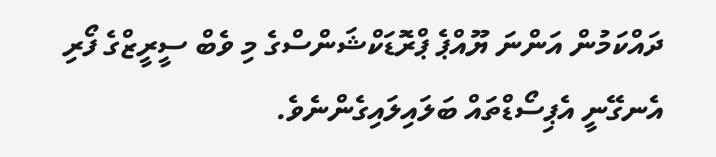ދައްކަމުން އަންނަ ޔޫއްޕެ ޕްރޮޑަކްޝަންސްގެ މި ވެބް ސީރީޒްގެ ފޯރި އެނގޭނީ އެޕިސޯޑްތައް ބަލައިލައިގެންނެވެ.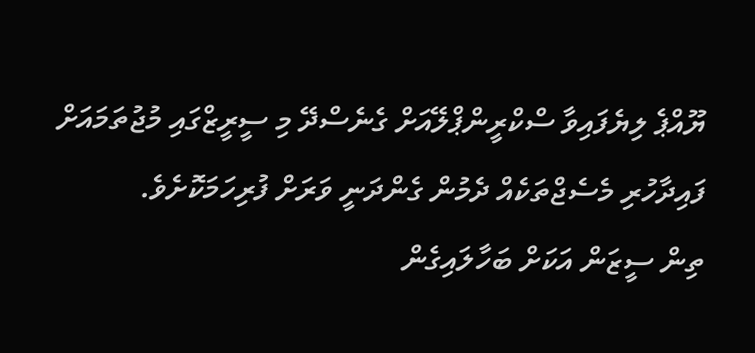ޔޫއްޕެ ލިޔެފައިވާ ސްކްރީންޕްލޭއަށް ގެނެސްދޭ މި ސީރީޒްގައި މުޖުތަމައަށް ފައިދާހުރި މެސެޖްތަކެއް ދެމުން ގެންދަނީ ވަރަށް ފުރިހަމަކޮށެވެ.
ތިން ސީޒަން އަކަށް ބަހާލައިގެން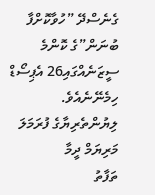ގެނެސްދޭ ”ހުވާކޮށްފާ ބުނަން”ގެ ކޮންމެ ސީޒަނެއްގައި26 އެޕިސޯޑް ހިމެނޭނެއެވެ.
ލިޔުންތެރިޔާގެ ފުރަމަލަ
މަރިޔަމް ދީމާ
ތަފާތު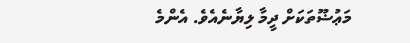މަޢުޟޫތަކަށް ދީމާ ލިޔާނެއެވެ. އެންމެ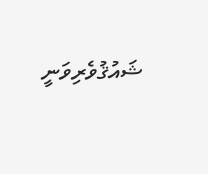ޝައުޤުވެރިވަނީ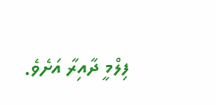ފިލްމީ ދާއިރާ އަށެވެ.